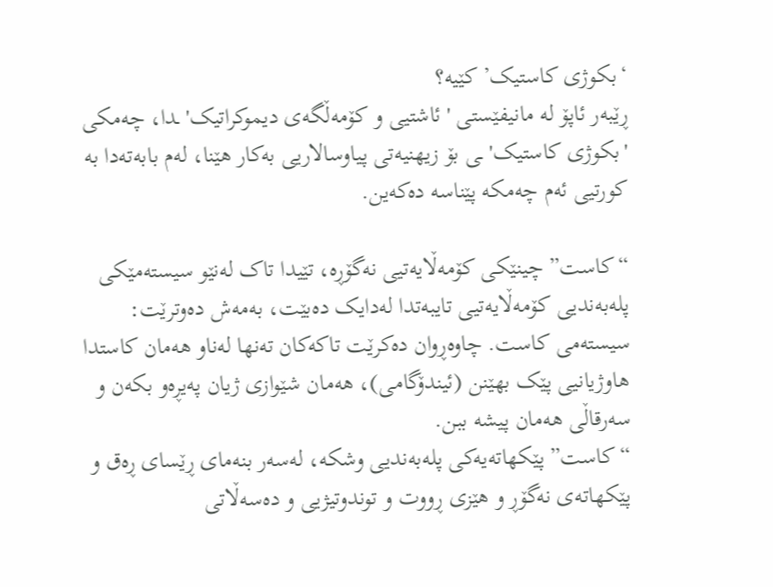‘بکوژی کاستیک’ کێیە؟
ڕێبەر ئاپۆ لە مانیفێستی 'ئاشتیی و کۆمەڵگەی دیموکراتیک'ـدا، چەمکی 'بکوژی کاستیک'ـی بۆ زیهنیەتی پیاوسالاریی بەکار هێنا، لەم بابەتەدا بە کورتیی ئەم چەمکە پێناسە دەکەین.

“کاست” چینێکی کۆمەڵایەتیی نەگۆڕە، تێیدا تاک لەنێو سیستەمێکی پلەبەندیی کۆمەڵایەتیی تایبەتدا لەدایک دەبێت، بەمەش دەوترێت: سیستەمی کاست. چاوەڕوان دەکرێت تاکەکان تەنها لەناو هەمان کاستدا هاوژیانیی پێک بهێنن (ئیندۆگامی)، هەمان شێوازی ژیان پەیڕەو بکەن و سەرقاڵی هەمان پیشە ببن.
“کاست” پێکهاتەیەکی پلەبەندیی وشکە، لەسەر بنەمای ڕێسای ڕەق و پێکهاتەی نەگۆڕ و هێزی ڕووت و توندوتیژیی و دەسەڵاتی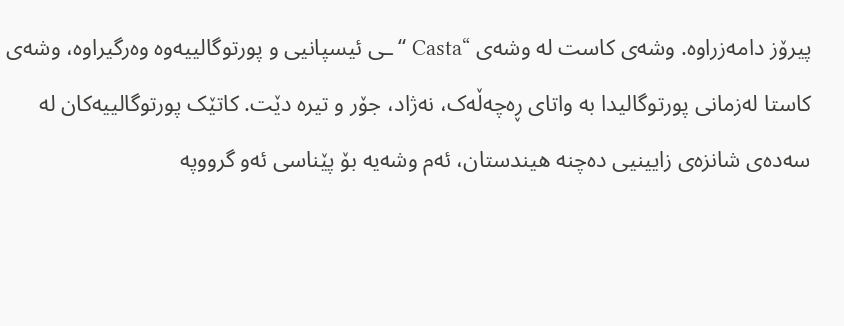پیرۆز دامەزراوە. وشەی کاست لە وشەی “Casta “ـی ئیسپانیی و پورتوگالییەوە وەرگیراوە، وشەی کاستا لەزمانی پورتوگالیدا بە واتای ڕەچەڵەک، نەژاد، جۆر و تیرە دێت. کاتێک پورتوگالییەکان لە سەدەی شانزەی زایینیی دەچنە هیندستان، ئەم وشەیە بۆ پێناسی ئەو گرووپە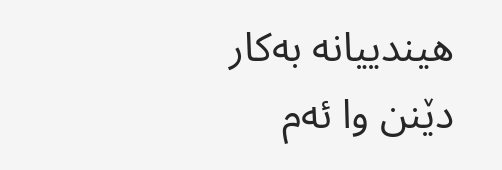هیندییانە بەکار دێنن وا ئەم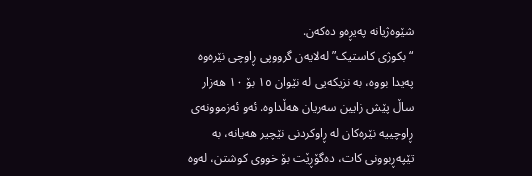شێوەژیانە پەیڕەو دەکەن.
“بکوژی کاستیک” لەلایەن گرووپی ڕاوچی نێرەوە پەیدا بووە، بە نزیکەیی لە نێوان ١٥ بۆ ١٠ هەزار ساڵ پێش زایین سەریان هەڵداوە. ئەو ئەزموونەی ڕاوچییە نێرەکان لە ڕاوکردنی نێچیر هەیانە، بە تێپەڕبوونی کات، دەگۆڕێت بۆ خووی کوشتن، لەوە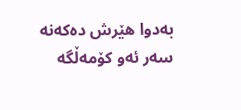بەدوا هێرش دەکەنە سەر ئەو کۆمەڵگە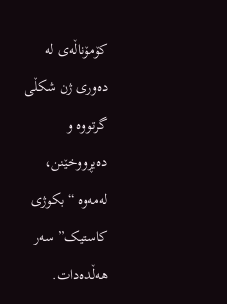کۆمۆناڵەی لە دەوری ژن شکڵی گرتووە و دەیڕووخێنن، لەمەوە “بکوژی کاستیک” سەر هەڵدەدات.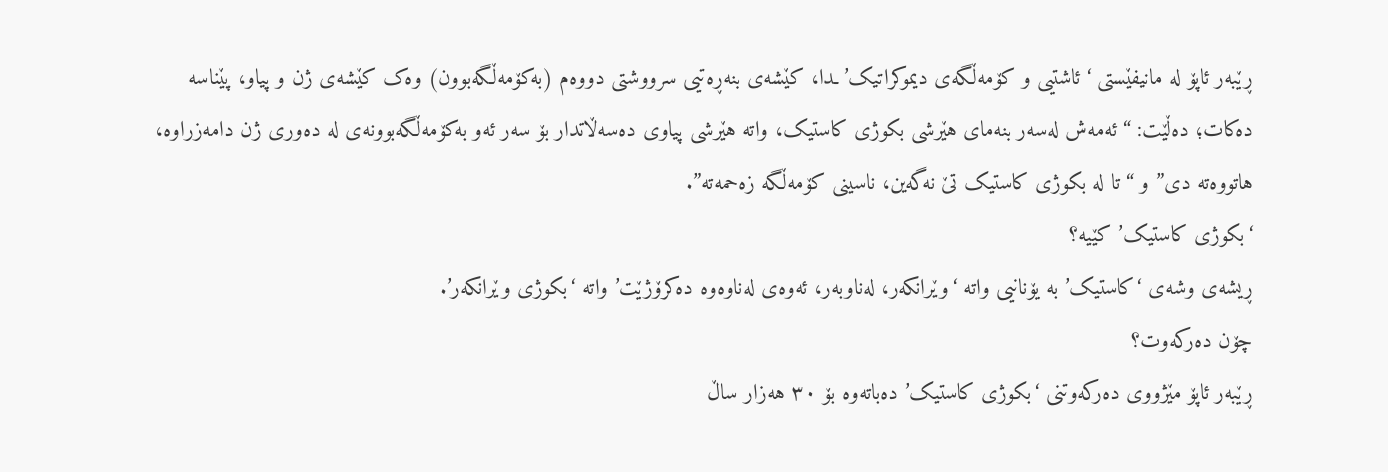ڕێبەر ئاپۆ لە مانیفێستی ‘ئاشتیی و کۆمەڵگەی دیموکراتیک’ـدا، کێشەی بنەڕەتیی سرووشتی دووەم (بەکۆمەڵگەبوون) وەک کێشەی ژن و پیاو، پێناسە دەکات؛ دەڵێت: “ئەمەش لەسەر بنەمای هێرشی بکوژی کاستیک، واتە هێرشی پیاوی دەسەڵاتدار بۆ سەر ئەو بەکۆمەڵگەبوونەی لە دەوری ژن دامەزراوە، هاتووەتە دی” و “تا لە بکوژی کاستیک تێ نەگەین، ناسینی کۆمەڵگە زەحمەتە”.
‘بکوژی کاستیک’ کێیە؟
ڕیشەی وشەی ‘کاستیک’ بە یۆنانیی واتە ‘وێرانکەر، لەناوبەر، ئەوەی لەناوەوە دەکرۆژێت’ واتە ‘بکوژی وێرانکەر’.
چۆن دەرکەوت؟
ڕێبەر ئاپۆ مێژووی دەرکەوتنی ‘بکوژی کاستیک’ دەباتەوە بۆ ٣٠ هەزار ساڵ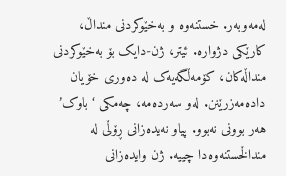لەمەوبەر. خستنەوە و بەخێوکردنی منداڵ، کارێکی دژوارە. ئیتر، ژن-دایک بۆ بەخێوکردنی منداڵەکان، کۆمەڵگەیەک لە دەوری خۆیان دادەمەزرێنن. لەو سەردەمە، چەمکی ‘باوک’ هەر بوونی نەبوو. پیاو نەیدەزانی ڕۆڵی لە منداڵخستنەوەدا چییە. ژن وایدەزانی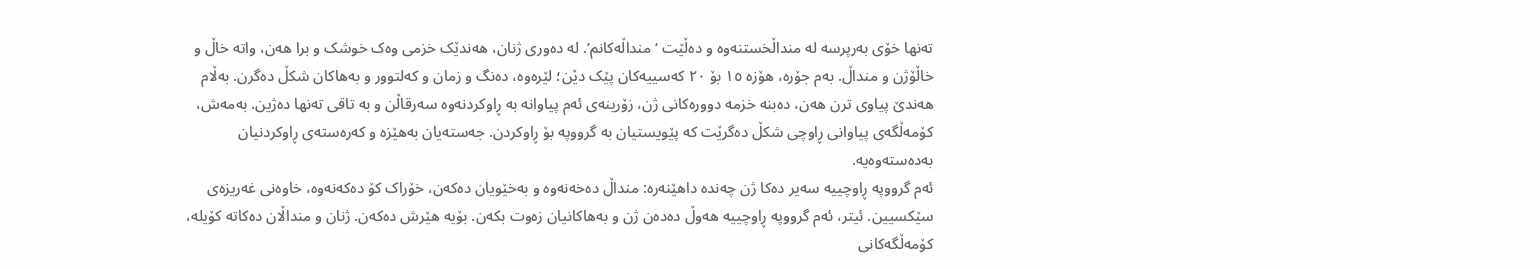تەنها خۆی بەرپرسە لە منداڵخستنەوە و دەڵێت ‘منداڵەکانم’. لە دەوری ژنان، هەندێک خزمی وەک خوشک و برا هەن، واتە خاڵ و خاڵۆژن و منداڵ. بەم جۆرە، هۆزە ١٥ بۆ ٢٠ کەسییەکان پێک دێن؛ لێرەوە، دەنگ و زمان و کەلتوور و بەهاکان شکڵ دەگرن. بەڵام هەندێ پیاوی ترن هەن، دەبنە خزمە دوورەکانی ژن، زۆرینەی ئەم پیاوانە بە ڕاوکردنەوە سەرقاڵن و بە تاقی تەنها دەژین. بەمەش، کۆمەڵگەی پیاوانی ڕاوچی شکڵ دەگرێت کە پێویستیان بە گرووپە بۆ ڕاوکردن. جەستەیان بەهێزە و کەرەستەی ڕاوکردنیان بەدەستەوەیە.
ئەم گرووپە ڕاوچییە سەیر دەکا ژن چەندە داهێنەرە: منداڵ دەخەنەوە و بەخێویان دەکەن، خۆراک کۆ دەکەنەوە، خاوەنی غەریزەی سێکسیین. ئیتر، ئەم گرووپە ڕاوچییە هەوڵ دەدەن ژن و بەهاکانیان زەوت بکەن. بۆیە هێرش دەکەن. ژنان و منداڵان دەکاتە کۆیلە، کۆمەڵگەکانی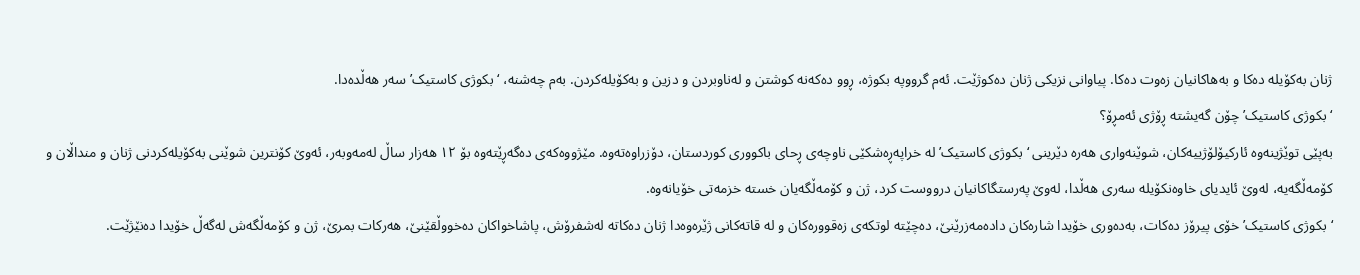ژنان بەکۆیلە دەکا و بەهاکانیان زەوت دەکا. پیاوانی نزیکی ژنان دەکوژێت. ئەم گرووپە بکوژە، ڕوو دەکەنە کوشتن و لەناوبردن و دزین و بەکۆیلەکردن. بەم چەشنە، ‘بکوژی کاستیک’ سەر هەڵدەدا.
‘بکوژی کاستیک’ چۆن گەیشتە ڕۆژی ئەمڕۆ؟
بەپێی توێژینەوە ئارکیۆلۆژییەکان، شوێنەواری هەرە دێرینی ‘بکوژی کاستیک’ لە خراپەڕەشکێی ناوچەی ڕحای باکووری کوردستان، دۆزراوەتەوە. مێژووەکەی دەگەڕێتەوە بۆ ١٢ هەزار ساڵ لەمەوبەر، ئەوێ کۆنترین شوێنی بەکۆیلەکردنی ژنان و منداڵان و کۆمەڵگەیە، لەوێ ئایدیای خاوەنکۆیلە سەری هەڵدا، لەوێ پەرستگاکانیان درووست کرد، ژن و کۆمەڵگەیان خستە خزمەتی خۆیانەوە.
‘بکوژی کاستیک’ خۆی پیرۆز دەکات، بەدەوری خۆیدا شارەکان دادەمەزرێنێ، دەچێتە لوتکەی زەقوورەکان و لە قاتەکانی ژێرەوەدا ژنان دەکاتە لەشفرۆش، پاشاخواکان دەخووڵقێنێ، هەرکات بمرێ، ژن و کۆمەڵگەش لەگەڵ خۆیدا دەنێژێت.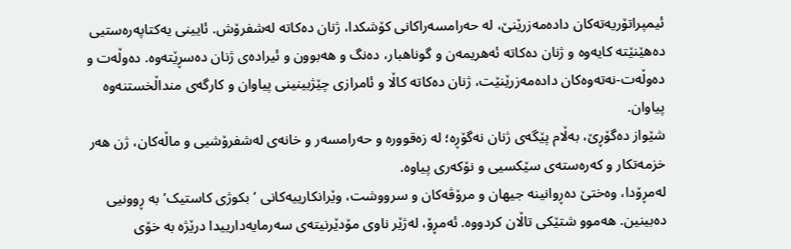ئیمپراتۆریەتەکان دادەمەزرێنێ، لە حەرامسەراکانی کۆشکدا، ژنان دەکاتە لەشفرۆش. ئایینی یەکتاپەرەستیی دەهێنێتە کایەوە و ژنان دەکاتە ئەهریمەن و گوناهبار، دەنگ و هەبوون و ئیرادەی ژنان دەسڕێتەوە. دەوڵەت و دەوڵەت-نەتەوەکان دادەمەزرێنێت، ژنان دەکاتە کاڵا و ئامرازی چێژبینینی پیاوان و کارگەی منداڵخستنەوە پیاوان.
شێواز دەگۆڕێ، بەڵام پێگەی ژنان نەگۆڕە؛ لە زەقوورە و حەرامسەر و خانەی لەشفرۆشیی و ماڵەکان، ژن هەر خزمەتکار و کەرەستەی سێکسیی و نۆکەری پیاوە.
لەمڕۆدا، وەختێ دەڕوانینە جیهان و مرۆڤەکان و سرووشت، وێرانکارییەکانی ‘بکوژی کاستیک’ بە ڕوونیی دەبینین. هەموو شتێکی تاڵان کردووە. ئەمڕۆ، لەژێر ناوی مۆدێرنیتەی سەرمایەدارییدا درێژە بە خۆی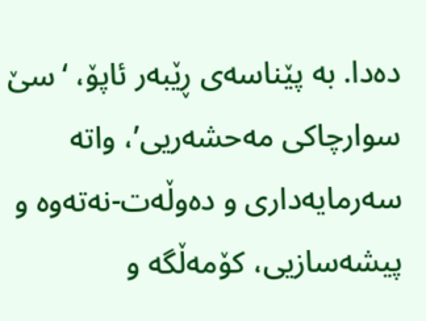دەدا. بە پێناسەی ڕێبەر ئاپۆ، ‘سێ سوارچاکی مەحشەریی’، واتە سەرمایەداری و دەوڵەت-نەتەوە و پیشەسازیی، کۆمەڵگە و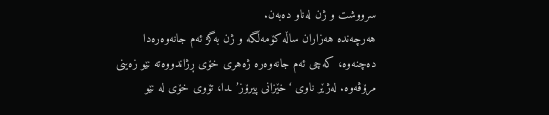سرووشت و ژن لەناو دەبەن.
هەرچەندە هەزاران ساڵە کۆمەڵگە و ژن بەگژ ئەم جانەوەرەدا دەچنەوە، کەچی ئەم جانەوەرە ژەهری خۆی ڕژاندووەتە نێو زەینی مرۆڤەوە. لەژێر ناوی ‘خێزانی پیرۆز’ـدا، تۆوی خۆی لە نێو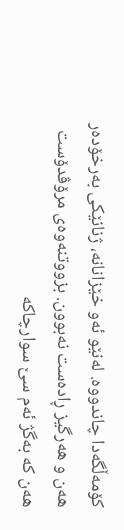کۆمەڵگەدا چاندووە. لەنێو ئەو خێزانانە، ژنانێکی بەرخۆدەر هەن و هەرگیز ڕادەست نەبوون. بزووتنەوەی مرۆڤدۆست هەن کە بەگژ ئەم سێ سوارچاکە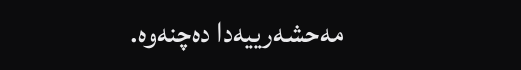مەحشەرییەدا دەچنەوە.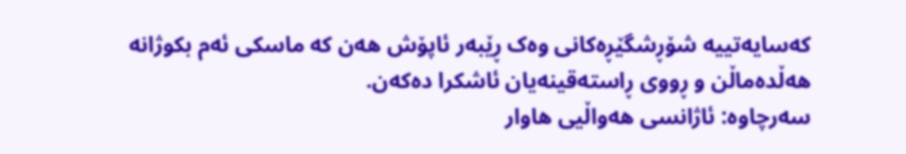کەسایەتییە شۆڕشگێڕەکانی وەک ڕێبەر ئاپۆش هەن کە ماسکی ئەم بکوژانە هەڵدەماڵن و ڕووی ڕاستەقینەیان ئاشکرا دەکەن.
سەرچاوە: ئاژانسی هەواڵیی هاوار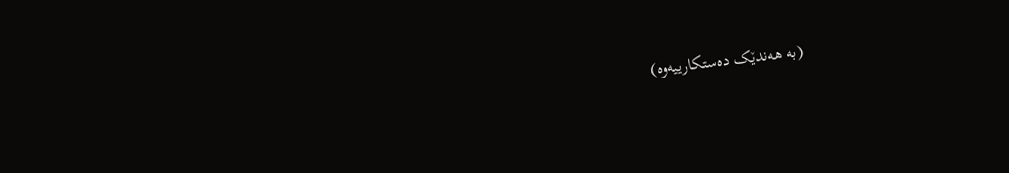(بە هەندێک دەستکارییەوە)